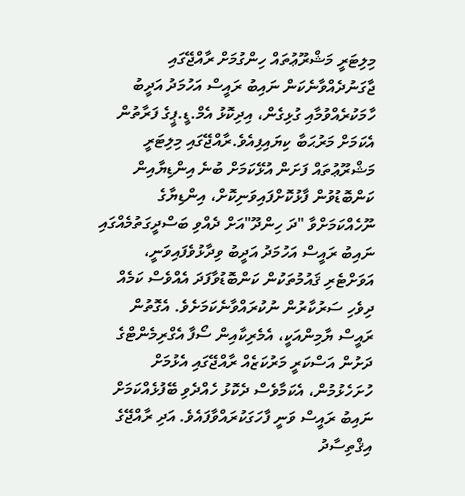މިލިޓަރީ މަޝްރޫޢުތައް ހިންގުމަށް ރާއްޖޭގައި ޖާގަނުދެއްވާނެކަން ނައިބު ރައީސް އަހުމަދު އަދީބު ހާމަކުރެއްވުމާއި ގުޅިގެން، އިދިކޮޅު އެމް.ޑީ.ޕީގެ ފަރާތުން އެކަމަށް މަރުޙަބާ ކިޔައިފިއެވެ.ރާއްޖޭގައި މިލިޓަރީ މަޝްރޫޢުތައް ފަށަން އުޅޭކަމަށް ބުނެ އިންޑިޔާއިން ކަންބޮޑުވުން ފާޅުކޮށްފައިވަނިކޮށް، އިންޑިޔާގެ ނޫހެއްކަމަށްވާ "ދަ ހިންދޫ"އަށް ދެއްވި ބަސްދީގަތުމެއްގައި ނައިބު ރައީސް އަހުމަދު އަދީބު ވިދާޅުވެފައިވަނީ، އަވަށްޓެރި ޤައުމުތަކުން ކަންބޮޑުވާފަދަ އެއްވެސް ކަމެއް ދިވެހި ސަރުކާރުން ނުކުރައްވާނެކަމަށެވެ. އެގޮތުން ރައީސް ޔާމިންއަކީ، އެމެރިކާއިން ސޯފާ އެގްރިމެންޓްގެ ދަށުން އަސްކަރީ މަރުކަޒެއް ރާއްޖޭގައި އެޅުމަށް ހުށަހެޅުމުން، އެކަމާވެސް ދެކޮޅު ހެއްދެވި ބޭފުޅެއްކަމަށް ނައިބު ރައީސް ވަނީ ފާހަގަކުރައްވާފައެވެ. އަދި ރާއްޖޭގެ އިޤްތިސާދު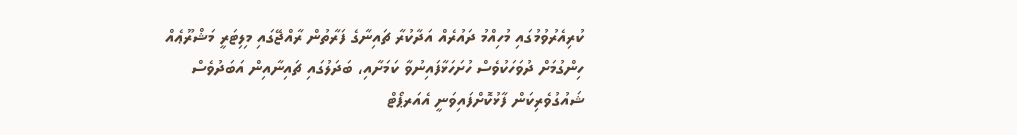ކުރިއެރުވުމުގައި މުހިއްމު ދައުރެއް އަދާކުރާ ޗައިނާގެ ފަރާތުން ރާއްޖޭގައި މިލިޓަރީ މަޝްރޫޢެއް ހިންގުމަށް ދުވަހަކުވެސް ހުށަހަޅާފައިނުވާ ކަމަށާއި، ބަދަލުގައި ޗައިނާއިން އަބަދުވެސް ޝައުގުވެރިކަން ފާޅުކޮށްފައިވަނީ އެއަރޕޯޓް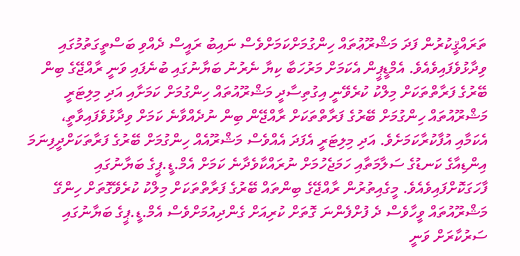ތަރައްޤީކުރުން ފަދަ މަޝްރޫޢުތައް ހިންގުމަށްކަމަށްވެސް ނައިބު ރައީސް ދެއްވި ބަސްތީގަތުމުގައި ވިދާޅުވެފައިވެއެވެ. އެމްޑީޕީން އެކަމަށް މަރުހަބާ ކިޔާ ނެރުނު ބަޔާނުގައި ބުނެފައި ވަނީ ރާއްޖޭގެ ބިން ބޭރުގެ ފަރާތްތަކަށް މިލްކު ކުރެވޭނީ އިގުތިސާދީ މަޝްރޫއުތައް ހިންގުމަށް ކަމަށާއި އަދި މިލިޓަރީ މަޝްރޫއުތައް ހިންގުމަށް ބޭރުގެ ފަރާތްތަކަށް ރާއްޖޭން ބިން ނުދެއްވާނެ ކަމަށް ވިދާޅުވެފައިވާތީ، އެކަމާއި އުފާކުރާކަމަށެވެ. އަދި މިލިޓަރީ އެފަދަ އެއްވެސް މަޝްރޫއެއް ހިންގުމަށް ބޭރުގެ ފަރާތަކަށްދީފިނަމަ އިންޑިއާގެ ކަނޑުގެ ސަލާމަތާއި ހަމަޖެހުމަށް ނުރައްކާވެދާނެ ކަމަށް އެމް.ޑީ.ޕީގެ ބަޔާނުގައި ފާހަގަކޮށްފައިވެއެވެ. މީގެއިތުރުން ރާއްޖޭގެ ބިންތައް ބޭރުގެ ފަރާތްތަކަށް މިލްކު ކުރެވޭގޮތަށް ހިންގޭ މަޝްރޫއުތައް ވީހާވެސް ދެ ފުށްފެންނަ ގޮތަށް ކުރިއަށް ގެންދިއުމަށްވެސް އެމް.ޑީ.ޕީގެ ބަޔާނުގައި ސަރުކާރަށް ވަނީ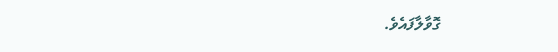ގޮވާލާފައެވެ.